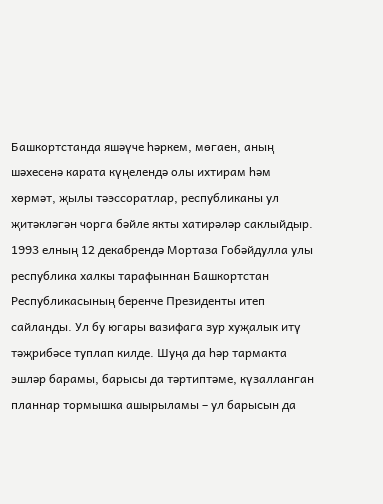Башкортстанда яшәүче һәркем, мөгаен, аның шәхесенә карата күңелендә олы ихтирам һәм хөрмәт, җылы тәэссоратлар, республиканы ул җитәкләгән чорга бәйле якты хатирәләр саклыйдыр.
1993 елның 12 декабрендә Мортаза Гобәйдулла улы республика халкы тарафыннан Башкортстан Республикасының беренче Президенты итеп сайланды. Ул бу югары вазифага зур хуҗалык итү тәҗрибәсе туплап килде. Шуңа да һәр тармакта эшләр барамы, барысы да тәртиптәме, күзалланган планнар тормышка ашырыламы – ул барысын да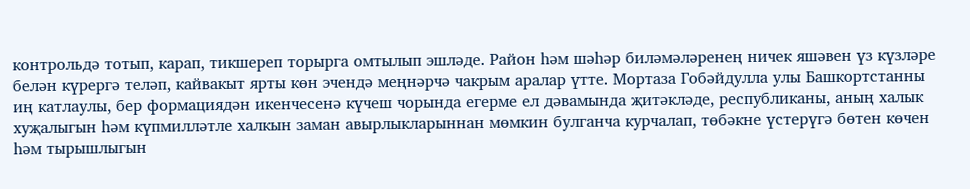контрольдә тотып, карап, тикшереп торырга омтылып эшләде. Район һәм шәһәр биләмәләренең ничек яшәвен үз күзләре белән күрергә теләп, кайвакыт ярты көн эчендә меңнәрчә чакрым аралар үтте. Мортаза Гобәйдулла улы Башкортстанны иң катлаулы, бер формациядән икенчесенә күчеш чорында егерме ел дәвамында җитәкләде, республиканы, аның халык хуҗалыгын һәм күпмилләтле халкын заман авырлыкларыннан мөмкин булганча курчалап, төбәкне үстерүгә бөтен көчен һәм тырышлыгын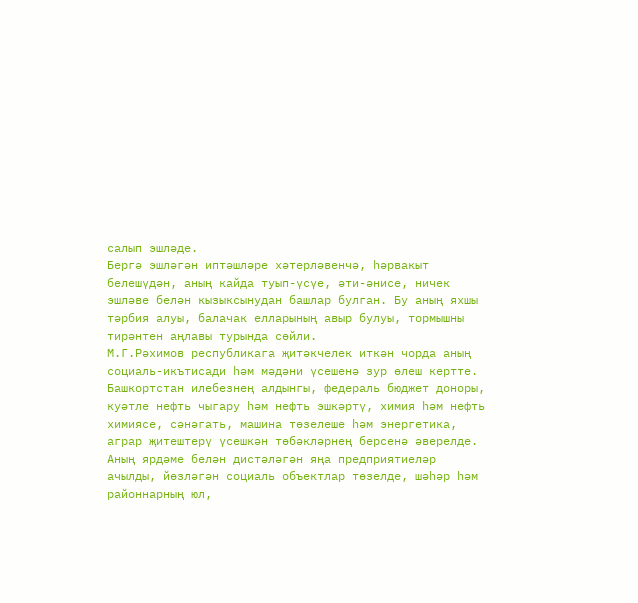салып эшләде.
Бергә эшләгән иптәшләре хәтерләвенчә, һәрвакыт белешүдән, аның кайда туып-үсүе, әти-әнисе, ничек эшләве белән кызыксынудан башлар булган. Бу аның яхшы тәрбия алуы, балачак елларының авыр булуы, тормышны тирәнтен аңлавы турында сөйли.
М.Г.Рәхимов республикага җитәкчелек иткән чорда аның социаль-икътисади һәм мәдәни үсешенә зур өлеш кертте.
Башкортстан илебезнең алдынгы, федераль бюджет доноры, куәтле нефть чыгару һәм нефть эшкәртү, химия һәм нефть химиясе, сәнәгать, машина төзелеше һәм энергетика, аграр җитештерү үсешкән төбәкләрнең берсенә әверелде. Аның ярдәме белән дистәләгән яңа предприятиеләр ачылды, йөзләгән социаль объектлар төзелде, шәһәр һәм районнарның юл,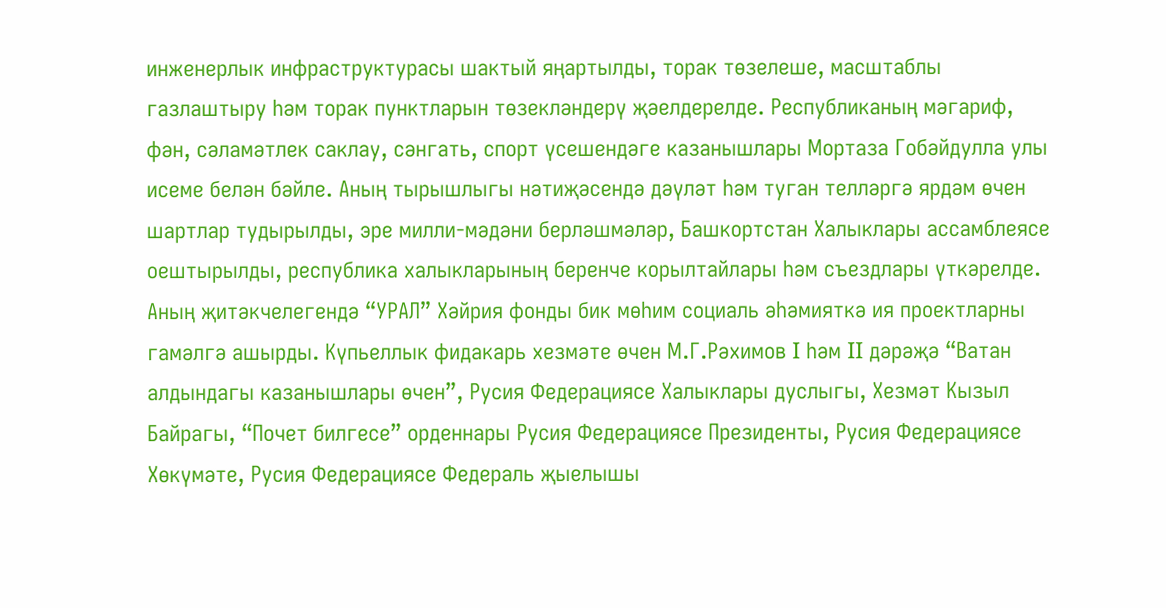инженерлык инфраструктурасы шактый яңартылды, торак төзелеше, масштаблы газлаштыру һәм торак пунктларын төзекләндерү җәелдерелде. Республиканың мәгариф, фән, сәламәтлек саклау, сәнгать, спорт үсешендәге казанышлары Мортаза Гобәйдулла улы исеме белән бәйле. Аның тырышлыгы нәтиҗәсендә дәүләт һәм туган телләргә ярдәм өчен шартлар тудырылды, эре милли-мәдәни берләшмәләр, Башкортстан Халыклары ассамблеясе оештырылды, республика халыкларының беренче корылтайлары һәм съездлары үткәрелде. Аның җитәкчелегендә “УРАЛ” Хәйрия фонды бик мөһим социаль әһәмияткә ия проектларны гамәлгә ашырды. Күпьеллык фидакарь хезмәте өчен М.Г.Рәхимов I һәм II дәрәҗә “Ватан алдындагы казанышлары өчен”, Русия Федерациясе Халыклары дуслыгы, Хезмәт Кызыл Байрагы, “Почет билгесе” орденнары Русия Федерациясе Президенты, Русия Федерациясе Хөкүмәте, Русия Федерациясе Федераль җыелышы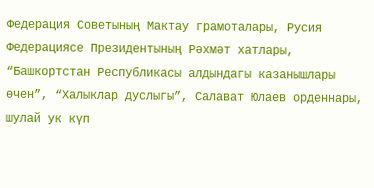Федерация Советының Мактау грамоталары, Русия Федерациясе Президентының Рәхмәт хатлары, “Башкортстан Республикасы алдындагы казанышлары өчен”, “Халыклар дуслыгы”, Салават Юлаев орденнары, шулай ук күп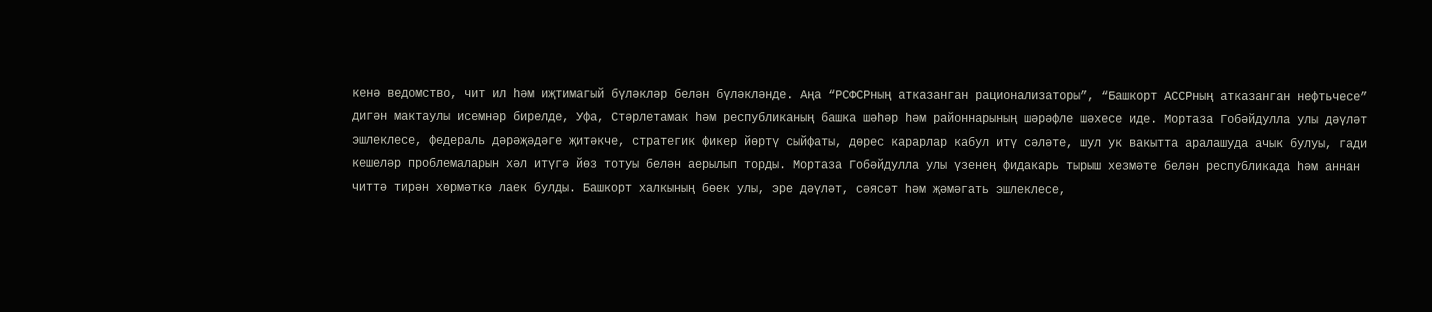кенә ведомство, чит ил һәм иҗтимагый бүләкләр белән бүләкләнде. Аңа “РСФСРның атказанган рационализаторы”, “Башкорт АССРның атказанган нефтьчесе” дигән мактаулы исемнәр бирелде, Уфа, Стәрлетамак һәм республиканың башка шәһәр һәм районнарының шәрәфле шәхесе иде. Мортаза Гобәйдулла улы дәүләт эшлеклесе, федераль дәрәҗәдәге җитәкче, стратегик фикер йөртү сыйфаты, дөрес карарлар кабул итү сәләте, шул ук вакытта аралашуда ачык булуы, гади кешеләр проблемаларын хәл итүгә йөз тотуы белән аерылып торды. Мортаза Гобәйдулла улы үзенең фидакарь тырыш хезмәте белән республикада һәм аннан читтә тирән хөрмәткә лаек булды. Башкорт халкының бөек улы, эре дәүләт, сәясәт һәм җәмәгать эшлеклесе,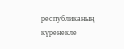республиканың күренекле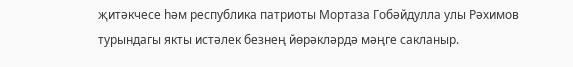җитәкчесе һәм республика патриоты Мортаза Гобәйдулла улы Рәхимов турындагы якты истәлек безнең йөрәкләрдә мәңге сакланыр.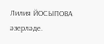Лилия ЙОСЫПОВА әзерләде.